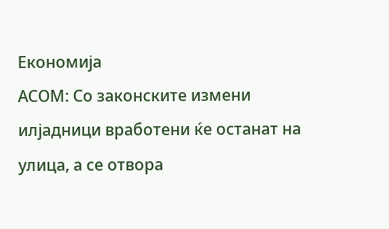Економија
АСОМ: Со законските измени илјадници вработени ќе останат на улица, а се отвора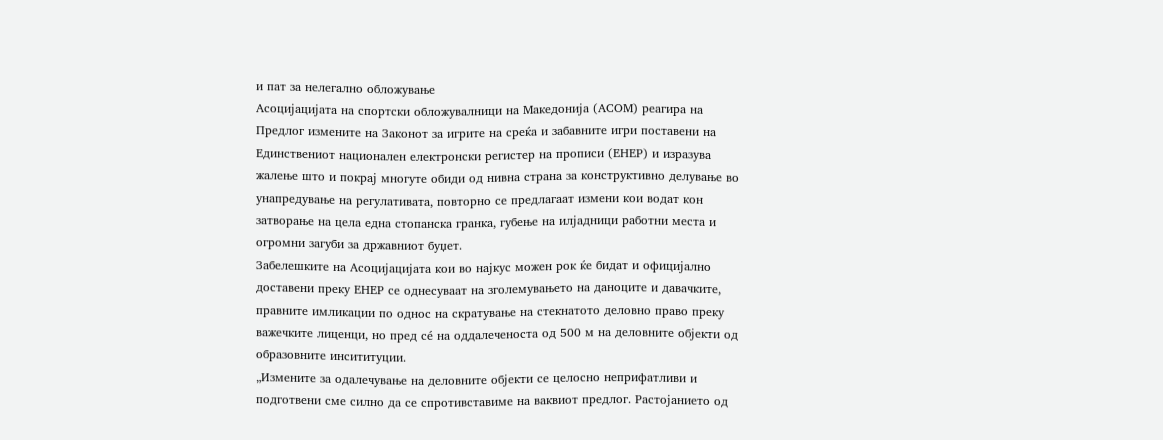и пат за нелегално обложување
Асоцијацијата на спортски обложувалници на Македонија (АСОМ) реагира на Предлог измените на Законот за игрите на среќа и забавните игри поставени на Единствениот национален електронски регистер на прописи (ЕНЕР) и изразува жалење што и покрај многуте обиди од нивна страна за конструктивно делување во унапредување на регулативата, повторно се предлагаат измени кои водат кон затворање на цела една стопанска гранка, губење на илјадници работни места и огромни загуби за државниот буџет.
Забелешките на Асоцијацијата кои во најкус можен рок ќе бидат и официјално доставени преку ЕНЕР се однесуваат на зголемувањето на даноците и давачките, правните имликации по однос на скратување на стекнатото деловно право преку важечките лиценци, но пред сé на оддалеченоста од 500 м на деловните објекти од образовните инсититуции.
„Измените за одалечување на деловните објекти се целосно неприфатливи и подготвени сме силно да се спротивставиме на ваквиот предлог. Растојанието од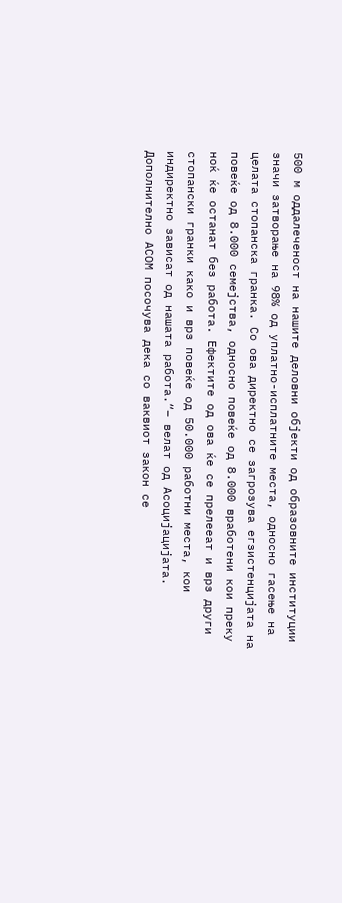500 м оддалеченост на нашите деловни објекти од образовните институции значи затворање на 98% од уплатно-исплатните места, односно гасење на целата стопанска гранка. Со ова директно се загрозува егзистенцијата на повеќе од 8.000 семејства, односно повеќе од 8.000 вработени кои преку ноќ ќе останат без работа. Ефектите од ова ќе се прелееат и врз други стопански гранки како и врз повеќе од 50.000 работни места, кои индиректно зависат од нашата работа.“– велат од Асоцијацијата.
Дополнително АСОМ посочува дека со ваквиот закон се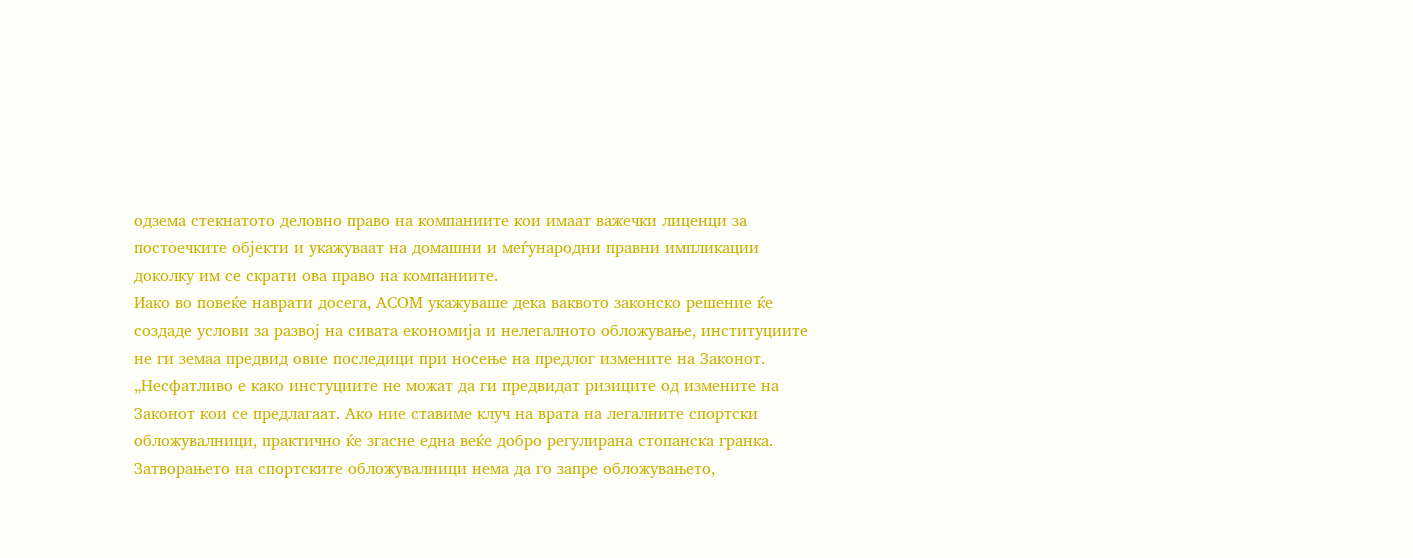одзема стекнатото деловно право на компаниите кои имаат важечки лиценци за постоечките објекти и укажуваат на домашни и меѓународни правни импликации доколку им се скрати ова право на компаниите.
Иако во повеќе наврати досега, АСОМ укажуваше дека ваквото законско решение ќе создаде услови за развој на сивата економија и нелегалното обложување, институциите не ги земаа предвид овие последици при носење на предлог измените на Законот.
„Несфатливо е како инстуциите не можат да ги предвидат ризиците од измените на Законот кои се предлагаат. Ако ние ставиме клуч на врата на легалните спортски обложувалници, практично ќе згасне една веќе добро регулирана стопанска гранка. Затворањето на спортските обложувалници нема да го запре обложувањето,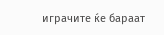играчите ќе бараат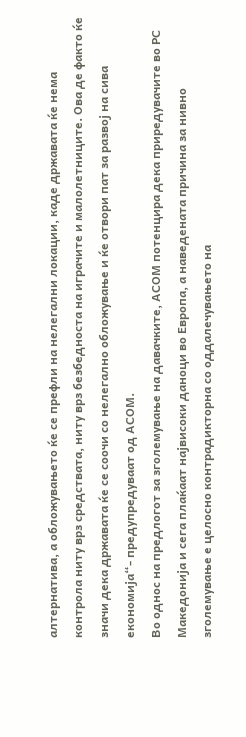алтернатива, а обложувањето ќе се префли на нелегални локации, каде државата ќе нема контрола ниту врз средствата, ниту врз безбедноста на играчите и малолетниците. Ова де факто ќе значи дека државата ќе се соочи со нелегално обложување и ќе отвори пат за развој на сива економија“- предупредуваат од АСОМ.
Во однос на предлогот за зголемување на давачките, АСОМ потенцира дека приредувачите во РС Македонија и сега плаќаат највисоки даноци во Европа, а наведената причина за нивно зголемување е целосно контрадикторна со оддалечувањето на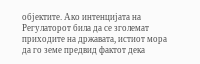објектите. Aко интенцијата на Регулаторот била да се зголемат приходите на државата, истиот мора да го земе предвид фактот дека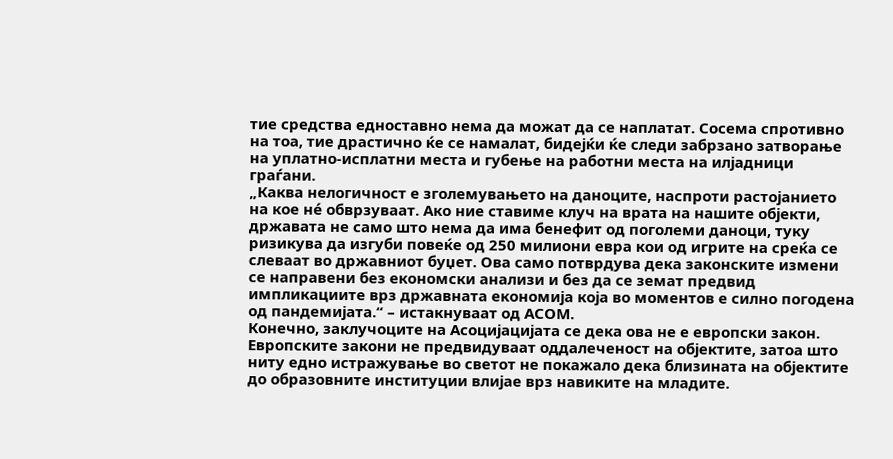тие средства едноставно нема да можат да се наплатат. Сосема спротивно на тоа, тие драстично ќе се намалат, бидејќи ќе следи забрзано затворање на уплатно-исплатни места и губење на работни места на илјадници граѓани.
„Каква нелогичност е зголемувањето на даноците, наспроти растојанието на кое нé обврзуваат. Ако ние ставиме клуч на врата на нашите објекти, државата не само што нема да има бенефит од поголеми даноци, туку ризикува да изгуби повеќе од 250 милиони евра кои од игрите на среќа се слеваат во државниот буџет. Ова само потврдува дека законските измени се направени без економски анализи и без да се земат предвид импликациите врз државната економија која во моментов е силно погодена од пандемијата.“ – истакнуваат од АСОМ.
Конечно, заклучоците на Асоцијацијата се дека ова не е европски закон. Европските закони не предвидуваат оддалеченост на објектите, затоа што ниту едно истражување во светот не покажало дека близината на објектите до образовните институции влијае врз навиките на младите.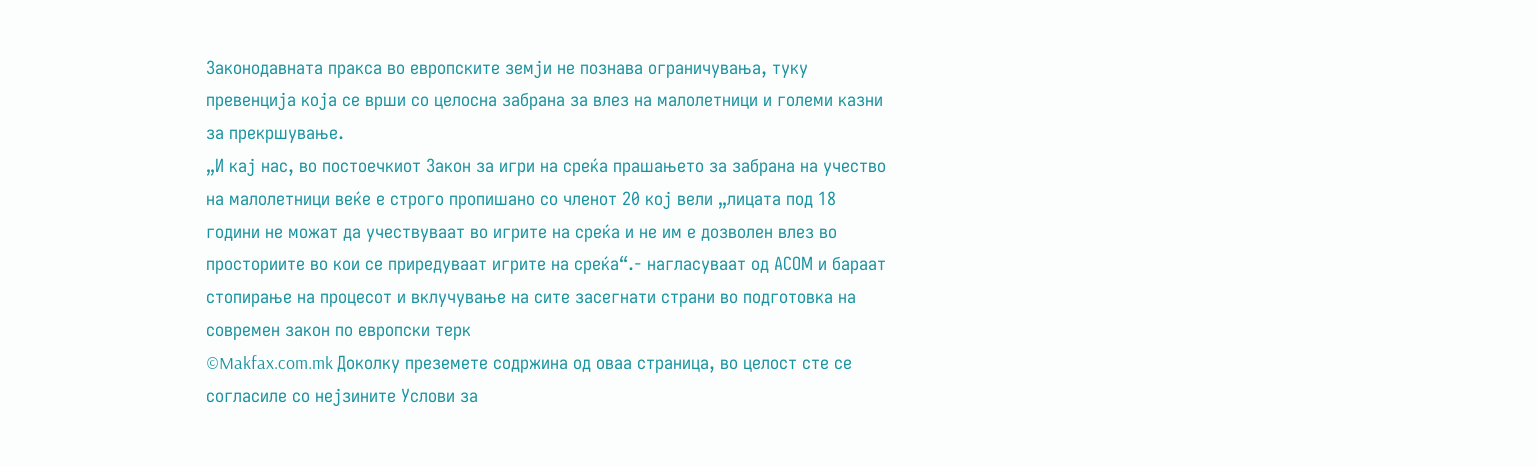Законодавната пракса во европските земји не познава ограничувања, туку превенција која се врши со целосна забрана за влез на малолетници и големи казни за прекршување.
„И кај нас, во постоечкиот Закон за игри на среќа прашањето за забрана на учество на малолетници веќе е строго пропишано со членот 20 кој вели „лицата под 18 години не можат да учествуваат во игрите на среќа и не им е дозволен влез во просториите во кои се приредуваат игрите на среќа“.- нагласуваат од АСОМ и бараат стопирање на процесот и вклучување на сите засегнати страни во подготовка на современ закон по европски терк
©Makfax.com.mk Доколку преземете содржина од оваа страница, во целост сте се согласиле со нејзините Услови за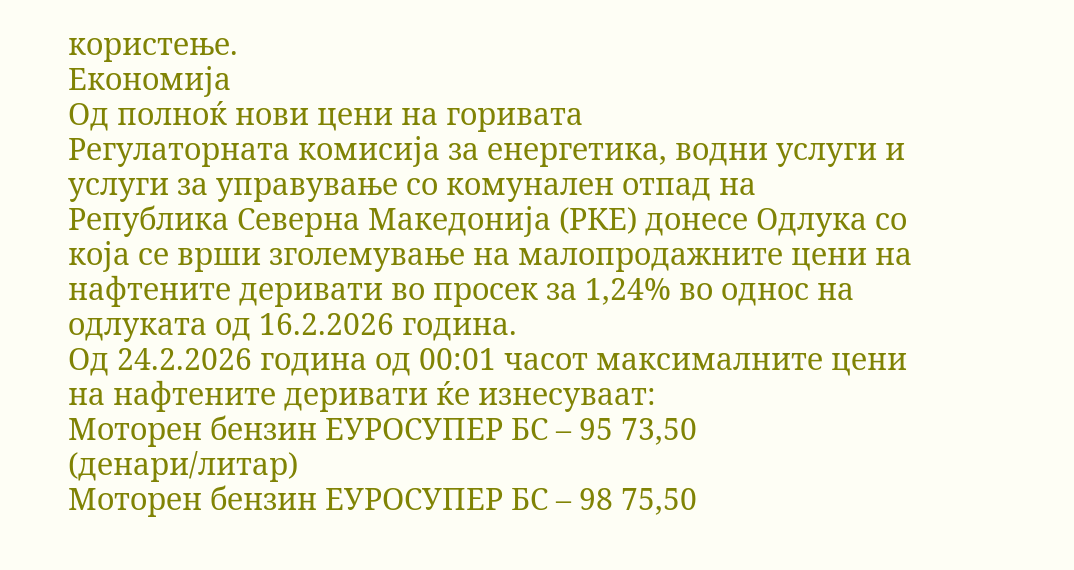користење.
Економија
Од полноќ нови цени на горивата
Регулаторната комисија за енергетика, водни услуги и услуги за управување со комунален отпад на Република Северна Македонија (РКЕ) донесе Одлука со која се врши зголемување на малопродажните цени на нафтените деривати во просек за 1,24% во однос на одлуката од 16.2.2026 година.
Од 24.2.2026 година од 00:01 часот максималните цени на нафтените деривати ќе изнесуваат:
Моторен бензин ЕУРОСУПЕР БС – 95 73,50 (денари/литар)
Моторен бензин ЕУРОСУПЕР БС – 98 75,50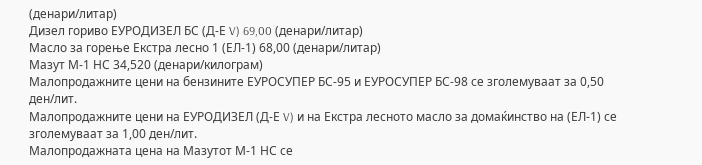(денари/литар)
Дизел гориво ЕУРОДИЗЕЛ БС (Д-Е V) 69,00 (денари/литар)
Масло за горење Екстра лесно 1 (ЕЛ-1) 68,00 (денари/литар)
Мазут М-1 НС 34,520 (денари/килограм)
Малопродажните цени на бензините ЕУРОСУПЕР БС-95 и ЕУРОСУПЕР БС-98 се зголемуваат за 0,50 ден/лит.
Малопродажните цени на ЕУРОДИЗЕЛ (Д-Е V) и на Екстра лесното масло за домаќинство на (ЕЛ-1) се зголемуваат за 1,00 ден/лит.
Малопродажната цена на Мазутот М-1 НС се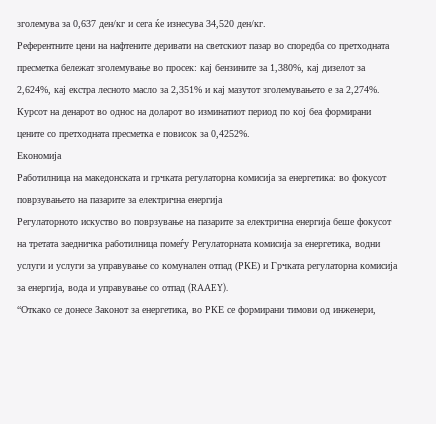зголемува за 0,637 ден/кг и сега ќе изнесува 34,520 ден/кг.
Референтните цени на нафтените деривати на светскиот пазар во споредба со претходната пресметка бележат зголемување во просек: кај бензините за 1,380%, кај дизелот за 2,624%, кај екстра лесното масло за 2,351% и кај мазутот зголемувањето е за 2,274%.
Курсот на денарот во однос на доларот во изминатиот период по кој беа формирани цените со претходната пресметка е повисок за 0,4252%.
Економија
Работилница на македонската и грчката регулаторна комисија за енергетика: во фокусот поврзувањето на пазарите за електрична енергија
Регулаторното искуство во поврзување на пазарите за електрична енергија беше фокусот на третата заедничка работилница помеѓу Регулаторната комисија за енергетика, водни услуги и услуги за управување со комунален отпад (РКЕ) и Грчката регулаторна комисија за енергија, вода и управување со отпад (RAAEY).
“Откако се донесе Законот за енергетика, во РКЕ се формирани тимови од инженери,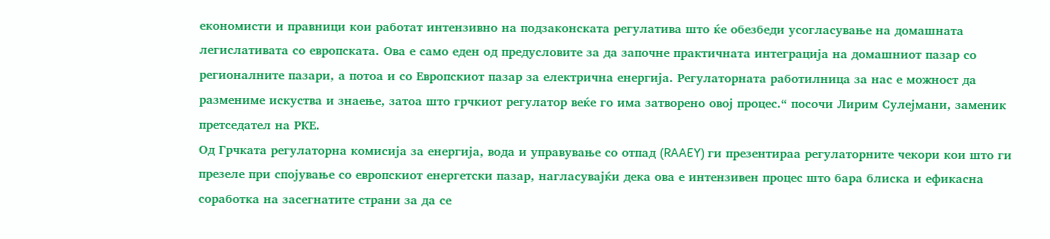економисти и правници кои работат интензивно на подзаконската регулатива што ќе обезбеди усогласување на домашната легислативата со европската. Ова е само еден од предусловите за да започне практичната интеграција на домашниот пазар со регионалните пазари, а потоа и со Европскиот пазар за електрична енергија. Регулаторната работилница за нас е можност да размениме искуства и знаење, затоа што грчкиот регулатор веќе го има затворено овој процес.“ посочи Лирим Сулејмани, заменик претседател на РКЕ.
Од Грчката регулаторна комисија за енергија, вода и управување со отпад (RAAEY) ги презентираа регулаторните чекори кои што ги презеле при спојување со европскиот енергетски пазар, нагласувајќи дека ова е интензивен процес што бара блиска и ефикасна соработка на засегнатите страни за да се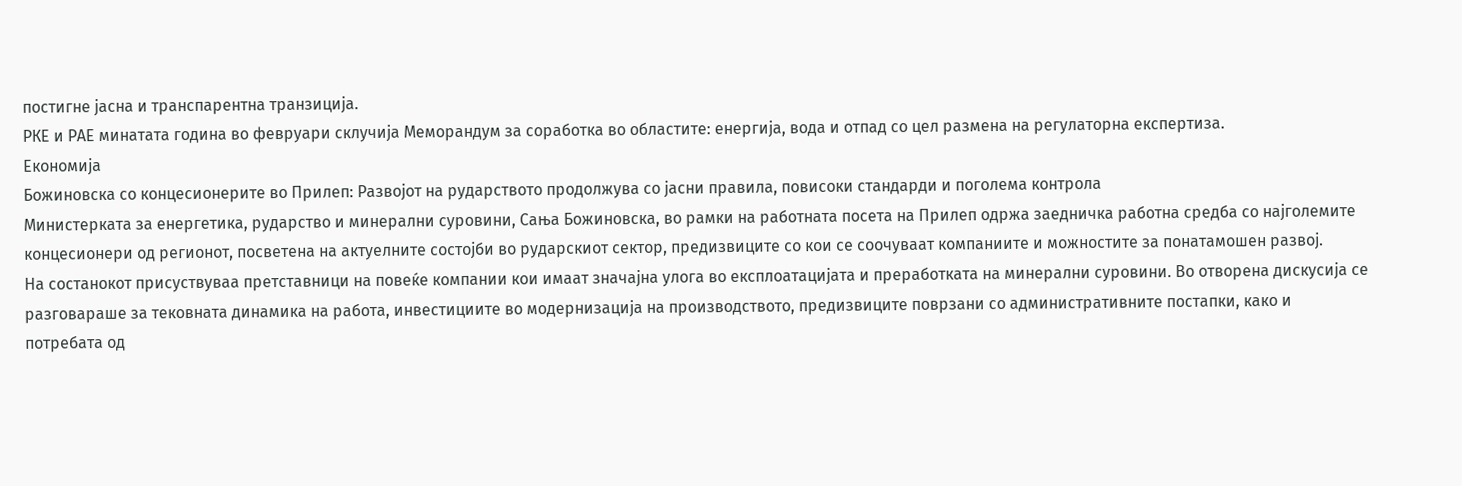постигне јасна и транспарентна транзиција.
РКЕ и РАЕ минатата година во февруари склучија Меморандум за соработка во областите: енергија, вода и отпад со цел размена на регулаторна експертиза.
Економија
Божиновска со концесионерите во Прилеп: Развојот на рударството продолжува со јасни правила, повисоки стандарди и поголема контрола
Министерката за енергетика, рударство и минерални суровини, Сања Божиновска, во рамки на работната посета на Прилеп одржа заедничка работна средба со најголемите концесионери од регионот, посветена на актуелните состојби во рударскиот сектор, предизвиците со кои се соочуваат компаниите и можностите за понатамошен развој.
На состанокот присуствуваа претставници на повеќе компании кои имаат значајна улога во експлоатацијата и преработката на минерални суровини. Во отворена дискусија се разговараше за тековната динамика на работа, инвестициите во модернизација на производството, предизвиците поврзани со административните постапки, како и потребата од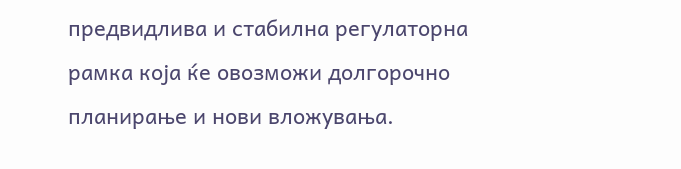предвидлива и стабилна регулаторна рамка која ќе овозможи долгорочно планирање и нови вложувања.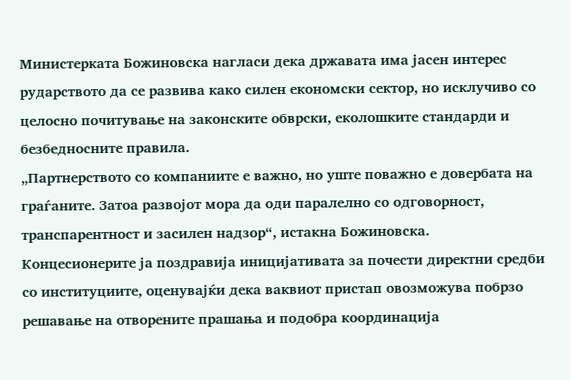Министерката Божиновска нагласи дека државата има јасен интерес рударството да се развива како силен економски сектор, но исклучиво со целосно почитување на законските обврски, еколошките стандарди и безбедносните правила.
„Партнерството со компаниите е важно, но уште поважно е довербата на граѓаните. Затоа развојот мора да оди паралелно со одговорност, транспарентност и засилен надзор“, истакна Божиновска.
Концесионерите ја поздравија иницијативата за почести директни средби со институциите, оценувајќи дека ваквиот пристап овозможува побрзо решавање на отворените прашања и подобра координација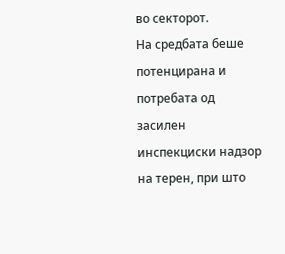во секторот.
На средбата беше потенцирана и потребата од засилен инспекциски надзор на терен, при што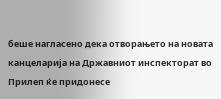беше нагласено дека отворањето на новата канцеларија на Државниот инспекторат во Прилеп ќе придонесе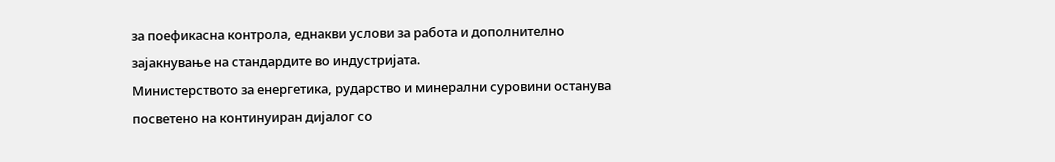за поефикасна контрола, еднакви услови за работа и дополнително зајакнување на стандардите во индустријата.
Министерството за енергетика, рударство и минерални суровини останува посветено на континуиран дијалог со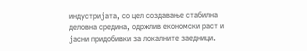индустријата, со цел создавање стабилна деловна средина, одржлив економски раст и јасни придобивки за локалните заедници.